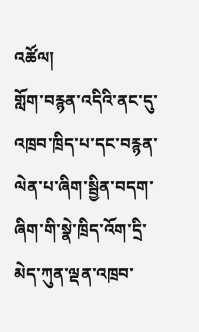འཚོལ།
གློག་བརྙན་འདིའི་ནང་དུ་འཁྲབ་ཁྲིད་པ་དང་བརྙན་ལེན་པ་ཞིག་སྦྱིན་བདག་ཞིག་གི་སྣེ་ཁྲིད་འོག་དྲི་མེད་ཀུན་ལྡན་འཁྲབ་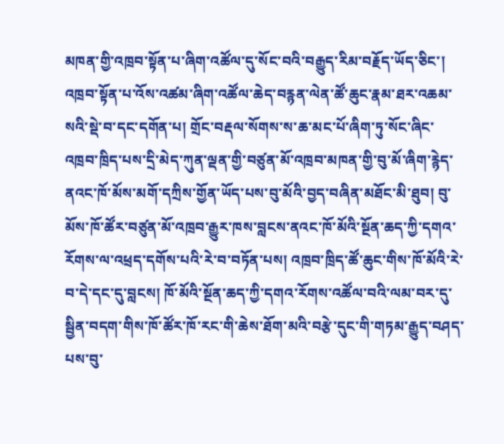མཁན་གྱི་འཁྲབ་སྟོན་པ་ཞིག་འཚོལ་དུ་སོང་བའི་བརྒྱུད་རིམ་བརྗོད་ཡོད་ཅིང་། འཁྲབ་སྟོན་པ་འོས་འཚམ་ཞིག་འཚོལ་ཆེད་བརྙན་ལེན་ཚོ་ཆུང་རྣམ་ཐར་འཆམ་སའི་སྡེ་བ་དང་དགོན་པ། གྲོང་བརྡལ་སོགས་ས་ཆ་མང་པོ་ཞིག་ཏུ་སོང་ཞིང་འཁྲབ་ཁྲིད་པས་དྲི་མེད་ཀུན་ལྡན་གྱི་བཙུན་མོ་འཁྲབ་མཁན་གྱི་བུ་མོ་ཞིག་རྙེད་ནའང་ཁོ་མོས་མགོ་དཀྲིས་གྱོན་ཡོད་པས་བུ་མོའི་བྱད་བཞིན་མཐོང་མི་ཐུབ། བུ་མོས་ཁོ་ཚོར་བཙུན་མོ་འཁྲབ་རྒྱུར་ཁས་བླངས་ནའང་ཁོ་མོའི་སྔོན་ཆད་ཀྱི་དགའ་རོགས་ལ་འཕྲད་དགོས་པའི་རེ་བ་བཏོན་པས། འཁྲབ་ཁྲིད་ཚོ་ཆུང་གིས་ཁོ་མོའི་རེ་བ་དེ་དང་དུ་བླངས། ཁོ་མོའི་སྔོན་ཆད་ཀྱི་དགའ་རོགས་འཚོལ་བའི་ལམ་བར་དུ་སྦྱིན་བདག་གིས་ཁོ་ཚོར་ཁོ་རང་གི་ཆེས་ཐོག་མའི་བརྩེ་དུང་གི་གཏམ་རྒྱུད་བཤད་པས་བུ་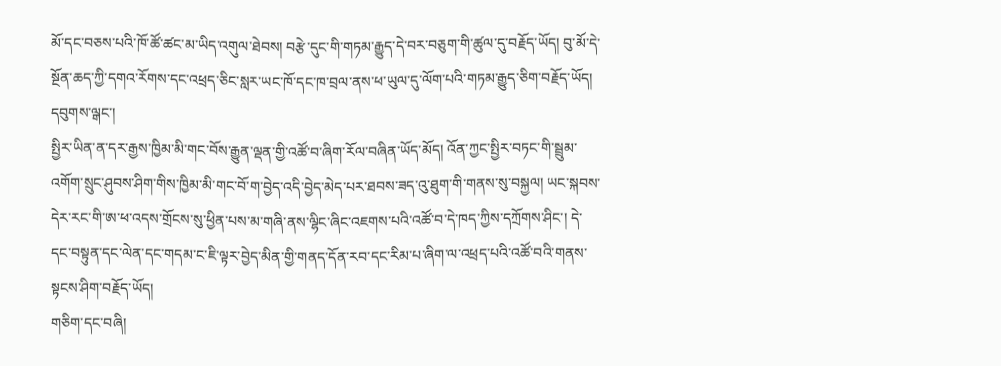མོ་དང་བཅས་པའི་ཁོ་ཚོ་ཚང་མ་ཡིད་འགུལ་ཐེབས། བརྩེ་དུང་གི་གཏམ་རྒྱུད་དེ་བར་བཅུག་གི་ཚུལ་དུ་བརྗོད་ཡོད། བུ་མོ་དེ་སྔོན་ཆད་ཀྱི་དགའ་རོགས་དང་འཕྲད་ཅིང་སླར་ཡང་ཁོ་དང་ཁ་བྲལ་ནས་ཕ་ཡུལ་དུ་ལོག་པའི་གཏམ་རྒྱུད་ཅིག་བརྗོད་ཡོད།
དབུགས་ལྒང་།
སྤྱིར་ཡིན་ན་དར་རྒྱས་ཁྱིམ་མི་གང་བོས་རྒྱུན་ལྡན་གྱི་འཚོ་བ་ཞིག་རོལ་བཞིན་ཡོད་མོད། འོན་ཀྱང་སྤྱིར་བཏང་གི་སྦྲུམ་འགོག་སྲུང་ཤུབས་ཤིག་གིས་ཁྱིམ་མི་གང་བོ་ག་བྱེད་འདི་བྱེད་མེད་པར་ཐབས་ཟད་འུ་ཐུག་གི་གནས་སུ་བསྐྱལ། ཡང་སྐབས་དེར་རང་གི་ཨ་ཕ་འདས་གྲོངས་སུ་ཕྱིན་པས་མ་གཞི་ནས་ལྷིང་ཞིང་འཇགས་པའི་འཚོ་བ་དེ་ཁད་ཀྱིས་དཀྲོགས་ཤིང་། དེ་དང་བསྟུན་དང་ལེན་དང་གདམ་ང་ཇི་ལྟར་བྱེད་མིན་གྱི་གནད་དོན་རབ་དང་རིམ་པ་ཞིག་ལ་འཕྲད་པའི་འཚོ་བའི་གནས་སྟངས་ཤིག་བརྗོད་ཡོད།
གཅིག་དང་བཞི།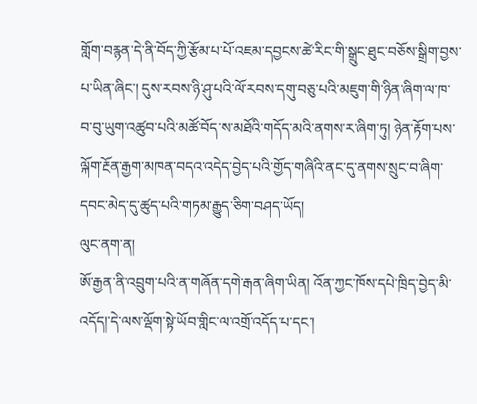གློག་བརྙན་དེ་ནི་བོད་ཀྱི་རྩོམ་པ་པོ་འཇམ་དབྱངས་ཚེ་རིང་གི་སྒྲུང་ཐུང་བཅོས་སྒྲིག་བྱས་པ་ཡིན་ཞིང་། དུས་རབས་ཉི་ཤུ་པའི་ལོ་རབས་དགུ་བཅུ་པའི་མཇུག་གི་ཉིན་ཞིག་ལ་ཁ་བ་བུ་ཡུག་འཚུབ་པའི་མཚོ་བོད་ས་མཐོའི་གདོད་མའི་ནགས་ར་ཞིག་ཏུ། ཉེན་རྟོག་པས་ལྐོག་རྔོན་རྒྱག་མཁན་བདའ་འདེད་བྱེད་པའི་གྱོད་གཞིའི་ནང་དུ་ནགས་སྲུང་བ་ཞིག་དབང་མེད་དུ་ཚུད་པའི་གཏམ་རྒྱུད་ཅིག་བཤད་ཡོད།
ལུང་ནག་ན།
ཨོ་རྒྱན་ནི་འབྲུག་པའི་ན་གཞོན་དགེ་རྒན་ཞིག་ཡིན། འོན་ཀྱང་ཁོས་དཔེ་ཁྲིད་བྱེད་མི་འདོད།་དེ་ལས་ལྡོག་སྟེ་ཡོབ་གླིང་ལ་འགྲོ་འདོད་པ་དང་།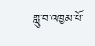གླུ་བ་འཁྱམ་པོ་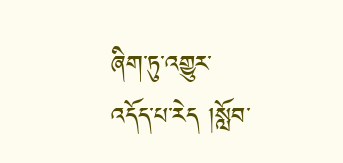ཞིག་ཏུ་འགྱུར་འདོད་པ་རེད །སློབ་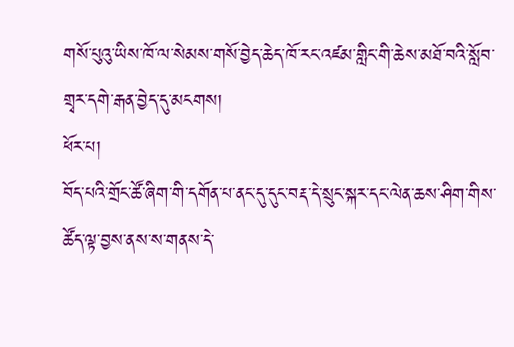གསོ་པུའུ་ཡིས་ཁོ་ལ་སེམས་གསོ་བྱེད་ཆེད་ཁོ་རང་འཛམ་གླིང་གི་ཆེས་མཐོ་བའི་སློབ་གྲྭར་དགེ་རྒན་བྱེད་དུ་མངགས།
ཕོར་པ།
བོད་པའི་གྲོང་ཚོ་ཞིག་གི་དགོན་པ་ནང་དུ་དུང་བརྡ་དེ་སྲུང་སྐར་དང་ལེན་ཆས་ཤིག་གིས་ཚོད་ལྟ་བྱས་ནས་ས་གནས་དེ་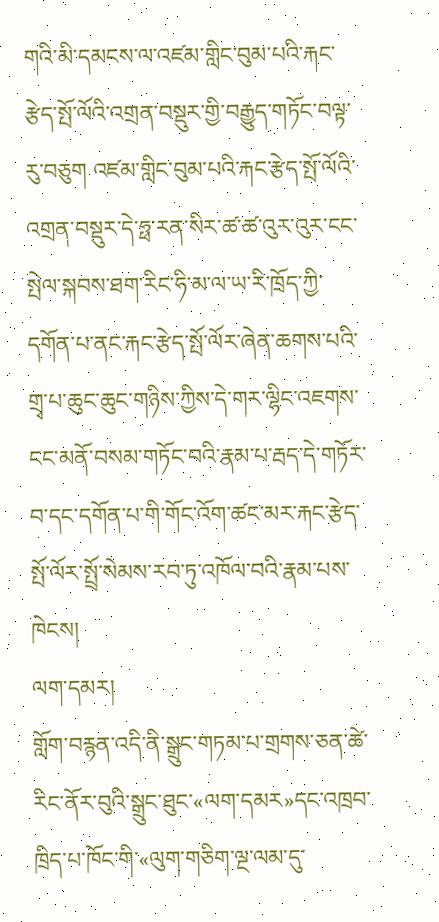གའི་མི་དམངས་ལ་འཛམ་གླིང་བུམ་པའི་རྐང་རྩེད་སྤོ་ལོའི་འགྲན་བསྡུར་གྱི་བརྒྱུད་གཏོང་བལྟ་རུ་བཅུག འཛམ་གླིང་བུམ་པའི་རྐང་རྩེད་སྤོ་ལོའི་འགྲན་བསྡུར་དེ་ཧྥ་རན་སིར་ཚ་ཚ་འུར་འུར་ངང་སྤེལ་སྐབས་ཐག་རིང་ཧི་མ་ལ་ཡ་རི་ཁྲོད་ཀྱི་དགོན་པ་ནང་རྐང་རྩེད་སྤོ་ལོར་ཞེན་ཆགས་པའི་གྲྭ་པ་ཆུང་ཆུང་གཉིས་ཀྱིས་དེ་གར་ལྷིང་འཇགས་ངང་མནོ་བསམ་གཏོང་བའི་རྣམ་པ་རྦད་དེ་གཏོར་བ་དང་དགོན་པ་གི་གོང་འོག་ཚང་མར་རྐང་རྩེད་སྤོ་ལོར་སྤྲོ་སེམས་རབ་ཏུ་འཁོལ་བའི་རྣམ་པས་ཁེངས།
ལག་དམར།
གློག་བརྙན་འདི་ནི་སྒྲུང་གཏམ་པ་གྲགས་ཅན་ཚེ་རིང་ནོར་བུའི་སྒྲུང་ཐུང་«ལག་དམར»དང་འཁྲབ་ཁྲིད་པ་ཁོང་གི་«ལུག་གཅིག་ལྔ་ལམ་དུ་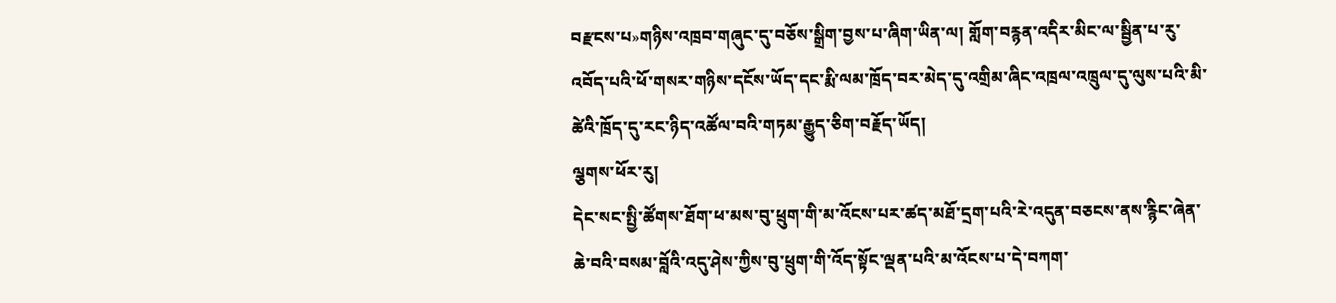བརྫངས་པ»གཉིས་འཁྲབ་གཞུང་དུ་བཅོས་སྒྲིག་བྱས་པ་ཞིག་ཡིན་ལ། གློག་བརྙན་འདིར་མིང་ལ་སྦྱིན་པ་རུ་འབོད་པའི་ཕོ་གསར་གཉིས་དངོས་ཡོད་དང་རྨི་ལམ་ཁྲོད་བར་མེད་དུ་འགྲིམ་ཞིང་འཁྲལ་འཁྲུལ་དུ་ལུས་པའི་མི་ཚེའི་ཁྲོད་དུ་རང་ཉིད་འཚོལ་བའི་གཏམ་རྒྱུད་ཅིག་བརྗོད་ཡོད།
ལྕགས་ཕོར་རུ།
དེང་སང་སྤྱི་ཚོགས་ཐོག་ཕ་མས་བུ་ཕྲུག་གི་མ་འོངས་པར་ཚད་མཐོ་དྲག་པའི་རེ་འདུན་བཅངས་ནས་རྙིང་ཞེན་ཆེ་བའི་བསམ་བློའི་འདུ་ཤེས་ཀྱིས་བུ་ཕྲུག་གི་འོད་སྟོང་ལྡན་པའི་མ་འོངས་པ་དེ་བཀག་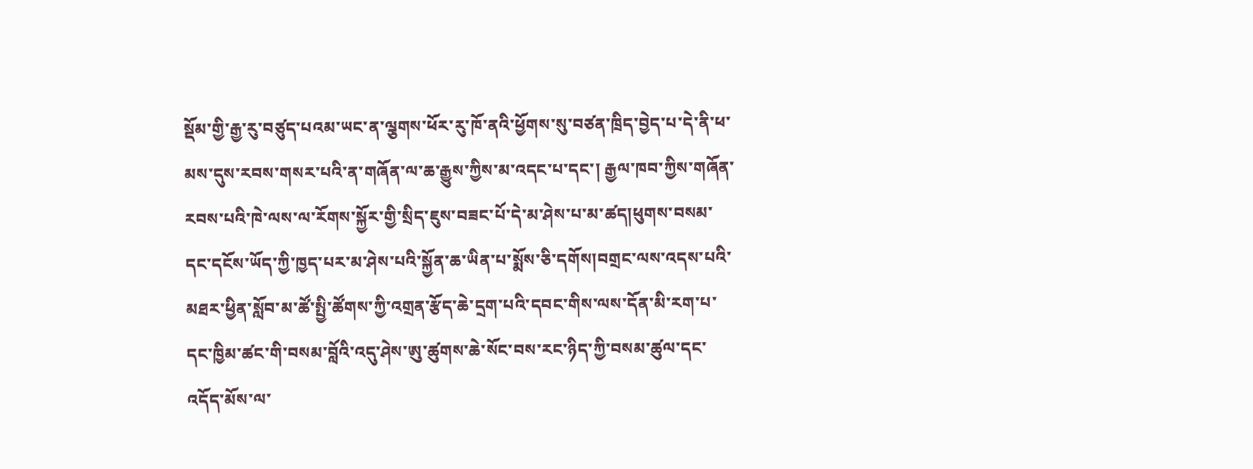སྡོམ་གྱི་རྒྱ་རུ་བཙུད་པའམ་ཡང་ན་ལྕགས་ཕོར་རུ་ཁོ་ནའི་ཕྱོགས་སུ་བཙན་ཁྲིད་བྱེད་པ་དེ་ནི་ཕ་མས་དུས་རབས་གསར་པའི་ན་གཞོན་ལ་ཆ་རྒྱུས་ཀྱིས་མ་འདང་པ་དང་། རྒྱལ་ཁབ་ཀྱིས་གཞོན་རབས་པའི་ཁེ་ལས་ལ་རོགས་སྐྱོར་གྱི་སྲིད་ཇུས་བཟང་པོ་དེ་མ་ཤེས་པ་མ་ཚད།ཕུགས་བསམ་དང་དངོས་ཡོད་ཀྱི་ཁྱད་པར་མ་ཤེས་པའི་སྐྱོན་ཆ་ཡིན་པ་སྨོས་ཅི་དགོས།བགྲང་ལས་འདས་པའི་མཐར་ཕྱིན་སློབ་མ་ཚོ་སྤྱི་ཚོགས་ཀྱི་འགྲན་རྩོད་ཆེ་དྲག་པའི་དབང་གིས་ལས་དོན་མི་རག་པ་དང་ཁྱིམ་ཚང་གི་བསམ་བློའི་འདུ་ཤེས་ཨུ་ཚུགས་ཆེ་སོང་བས་རང་ཉིད་ཀྱི་བསམ་ཚུལ་དང་འདོད་མོས་ལ་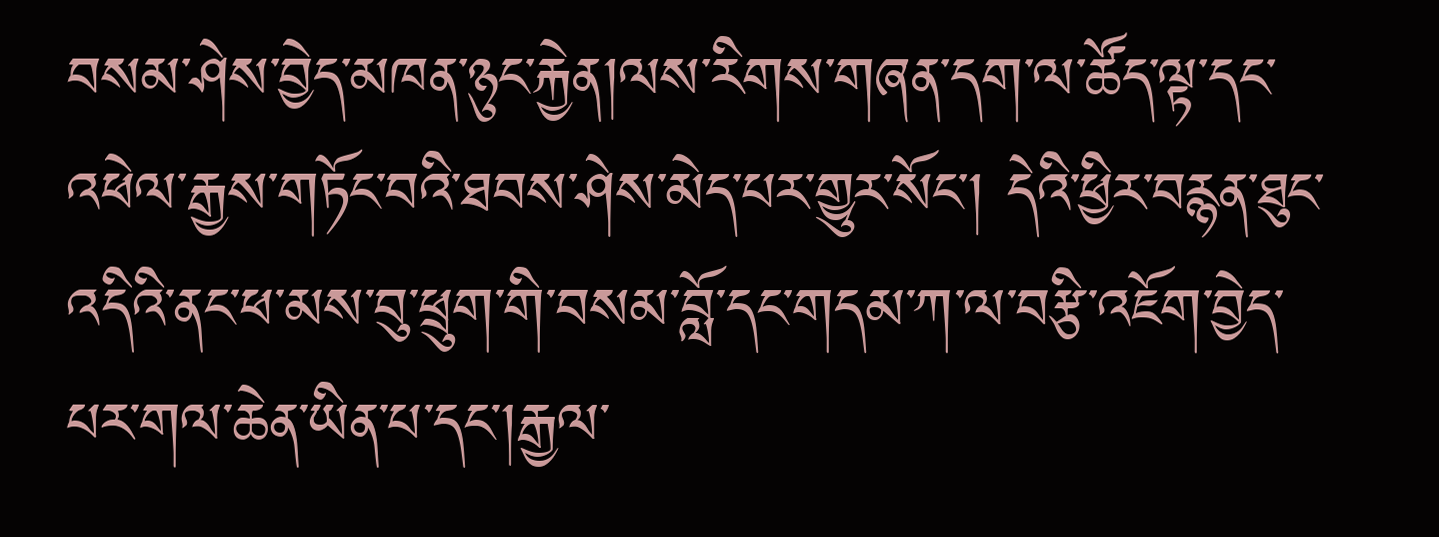བསམ་ཤེས་བྱེད་མཁན་ཉུང་རྐྱེན།ལས་རིགས་གཞན་དག་ལ་ཚོད་ལྟ་དང་འཕེལ་རྒྱས་གཏོང་བའི་ཐབས་ཤེས་མེད་པར་གྱུར་སོང་། དེའི་ཕྱིར་བརྙན་ཐུང་འདིའི་ནང་ཕ་མས་བུ་ཕྲུག་གི་བསམ་བློ་དང་གདམ་ཀ་ལ་བརྩི་འཇོག་བྱེད་པར་གལ་ཆེན་ཡིན་པ་དང་།རྒྱལ་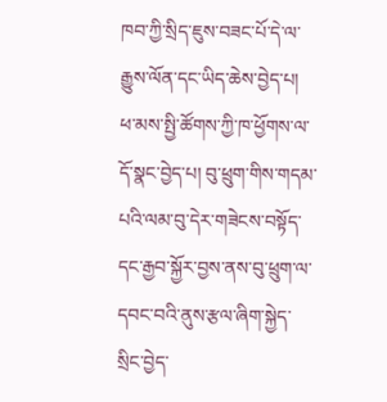ཁབ་ཀྱི་སྲིད་ཇུས་བཟང་པོ་དེ་ལ་རྒྱུས་ལོན་དང་ཡིད་ཆེས་བྱེད་པ། ཕ་མས་སྤྱི་ཚོགས་ཀྱི་ཁ་ཕྱོགས་ལ་དོ་སྣང་བྱེད་པ། བུ་ཕྲུག་གིས་གདམ་པའི་ལམ་བུ་དེར་གཟེངས་བསྟོད་དང་རྒྱབ་སྐྱོར་བྱས་ནས་བུ་ཕྲུག་ལ་དབང་བའི་ནུས་རྩལ་ཞིག་སྐྱེད་སྲིང་བྱེད་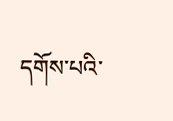དགོས་པའི་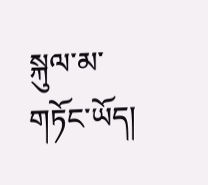སྐུལ་མ་གཏོང་ཡོད།